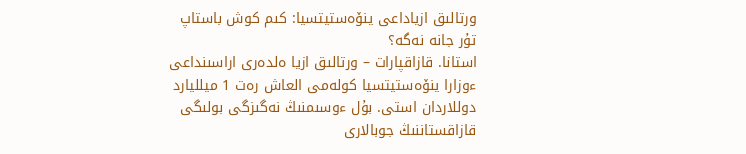ورتالىق ازياداعى ينۆەستيتسيا: كىم كوش باستاپ تۇر جانە نەگە؟
استانا. قازاقپارات – ورتالىق ازيا ەلدەرى اراسىنداعى ءوزارا ينۆەستيتسيا كولەمى العاش رەت 1 ميلليارد دوللاردان استى. بۇل ءوسىمنىڭ نەگىزگى بولىگى قازاقستاننىڭ جوبالارى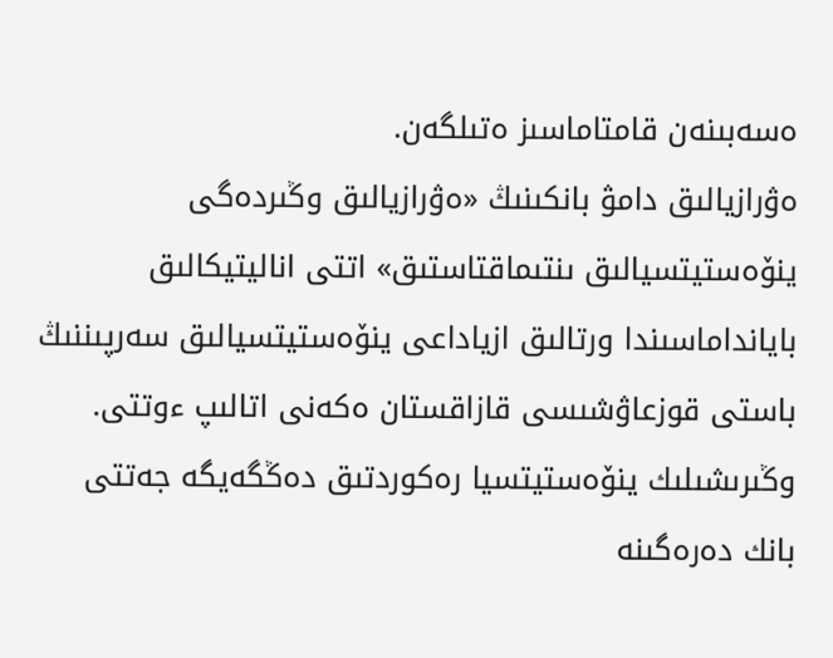ەسەبىنەن قامتاماسىز ەتىلگەن.
ەۋرازيالىق دامۋ بانكىنىڭ «ەۋرازيالىق وڭىردەگى ينۆەستيتسيالىق ىنتىماقتاستىق» اتتى اناليتيكالىق بايانداماسىندا ورتالىق ازياداعى ينۆەستيتسيالىق سەرپىننىڭ باستى قوزعاۋشىسى قازاقستان ەكەنى اتالىپ ءوتتى.
وڭىرىشىلىك ينۆەستيتسيا رەكوردتىق دەڭگەيگە جەتتى
بانك دەرەگىنە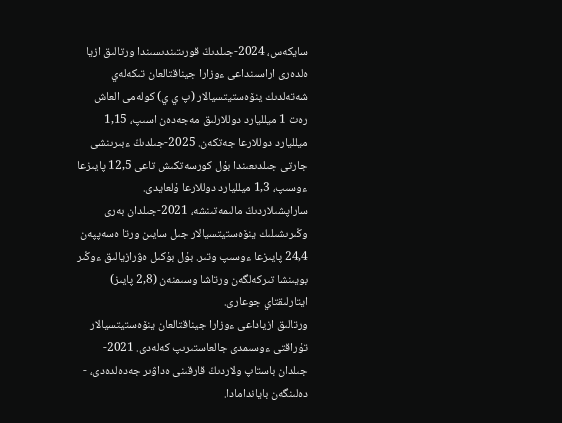سايكەس، 2024-جىلدىڭ قورىتىندىسىندا ورتالىق ازيا ەلدەرى اراسىنداعى ءوزارا جيناقتالعان تىكەلەي شەتەلدىك ينۆەستيتسيالار (پ ي ي) كولەمى العاش رەت 1 ميلليارد دوللارلىق مەجەدەن اسىپ، 1,15 ميلليارد دوللارعا جەتكەن. 2025-جىلدىڭ ءبىرىنشى جارتى جىلدىعىندا بۇل كورسەتكىش تاعى 12,5 پايىزعا ءوسىپ، 1,3 ميلليارد دوللارعا ۇلعايدى.
ساراپشىلاردىڭ مالىمەتىنشە، 2021-جىلدان بەرى وڭىرىشىلىك ينۆەستيتسيالار جىل سايىن ورتا ەسەپپەن 24,4 پايىزعا ءوسىپ وتىر. بۇل بۇكىل ەۋرازيالىق ءوڭىر بويىنشا تىركەلگەن ورتاشا وسىمنەن (2,8 پايىز) ايتارلىقتاي جوعارى.
ورتالىق ازياداعى ءوزارا جيناقتالعان ينۆەستيتسيالار تۇراقتى ءوسىمدى جالعاستىرىپ كەلەدى. 2021-جىلدان باستاپ ولاردىڭ قارقىنى ەداۋىر جەدەلدەدى، - دەلىنگەن باياندامادا.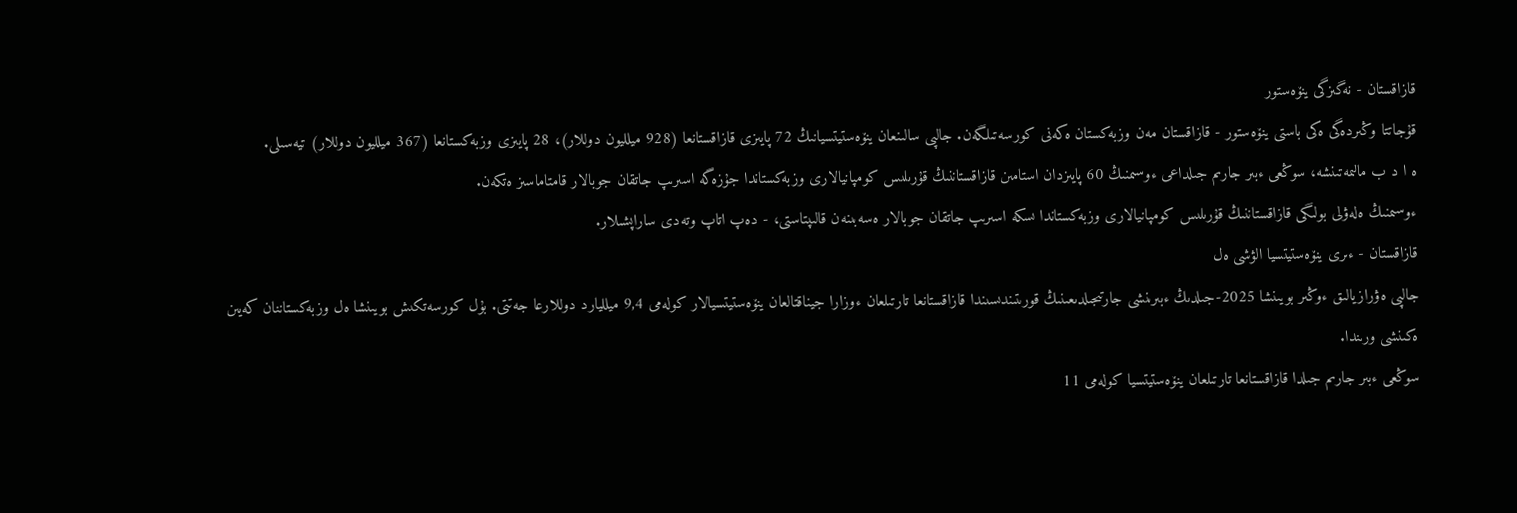قازاقستان - نەگىزگى ينۆەستور
قۇجاتتا وڭىردەگى ەكى باستى ينۆەستور - قازاقستان مەن وزبەكستان ەكەنى كورسەتىلگەن. جالپى سالىنعان ينۆەستيتسيانىڭ 72 پايىزى قازاقستانعا (928 ميلليون دوللار)، 28 پايىزى وزبەكستانعا (367 ميلليون دوللار) تيەسىلى.
ە ا د ب مالىمەتىنشە، سوڭعى ءبىر جارىم جىلداعى ءوسىمنىڭ 60 پايىزدان استامىن قازاقستاننىڭ قۇرىلىس كومپانيالارى وزبەكستاندا جۇزەگە اسىرىپ جاتقان جوبالار قامتاماسىز ەتكەن.
ءوسىمنىڭ ەلەۋلى بولىگى قازاقستاننىڭ قۇرىلىس كومپانيالارى وزبەكستاندا ىسكە اسىرىپ جاتقان جوبالار ەسەبىنەن قالىپتاستى، - دەپ اتاپ وتەدى ساراپشىلار.
قازاقستان - ءىرى ينۆەستيتسيا الۋشى ەل
جالپى ەۋرازيالىق ءوڭىر بويىنشا 2025-جىلدىڭ ءبىرىنشى جارتىجىلدىعىنىڭ قورىتىندىسىندا قازاقستانعا تارتىلعان ءوزارا جيناقتالعان ينۆەستيتسيالار كولەمى 9,4 ميلليارد دوللارعا جەتتى. بۇل كورسەتكىش بويىنشا ەل وزبەكستاننان كەيىن ەكىنشى ورىندا.
سوڭعى ءبىر جارىم جىلدا قازاقستانعا تارتىلعان ينۆەستيتسيا كولەمى 11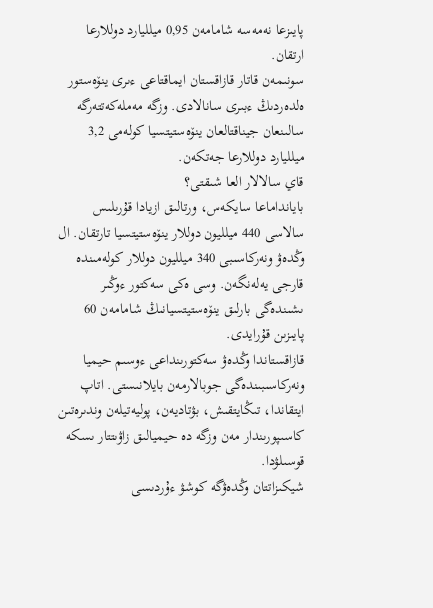پايىزعا نەمەسە شامامەن 0,95 ميلليارد دوللارعا ارتقان.
سونىمەن قاتار قازاقستان ايماقتاعى ءىرى ينۆەستور ەلدەردىڭ ءبىرى سانالادى. وزگە مەملەكەتتەرگە سالىنعان جيناقتالعان ينۆەستيتسيا كولەمى 3,2 ميلليارد دوللارعا جەتكەن.
قاي سالالار العا شىقتى؟
بايانداماعا سايكەس، ورتالىق ازيادا قۇرىلىس سالاسى 440 ميلليون دوللار ينۆەستيتسيا تارتقان. ال وڭدەۋ ونەركاسىبى 340 ميلليون دوللار كولەمىندە قارجى يەلەنگەن. وسى ەكى سەكتور ءوڭىر ىشىندەگى بارلىق ينۆەستيتسيانىڭ شامامەن 60 پايىزىن قۇرايدى.
قازاقستاندا وڭدەۋ سەكتورىنداعى ءوسىم حيميا ونەركاسىبىندەگى جوبالارمەن بايلانىستى. اتاپ ايتقاندا، تىڭايتقىش، بۋتاديەن، پوليەتيلەن وندىرەتىن كاسىپورىندار مەن وزگە دە حيميالىق زاۋىتتار ىسكە قوسىلۋدا.
شيكىزاتتان وڭدەۋگە كوشۋ ءۇردىسى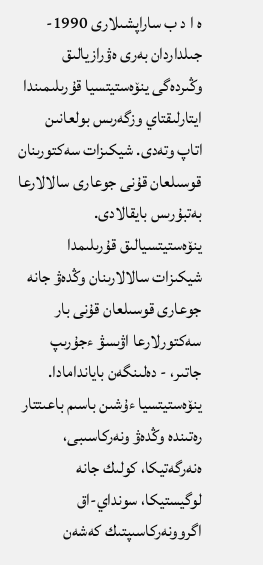ە ا د ب ساراپشىلارى 1990-جىلداردان بەرى ەۋرازيالىق وڭىردەگى ينۆەستيتسيا قۇرىلىمىندا ايتارلىقتاي وزگەرىس بولعانىن اتاپ وتەدى. شيكىزات سەكتورىنان قوسىلعان قۇنى جوعارى سالالارعا بەتبۇرىس بايقالادى.
ينۆەستيتسيالىق قۇرىلىمدا شيكىزات سالالارىنان وڭدەۋ جانە جوعارى قوسىلعان قۇنى بار سەكتورلارعا اۋىسۋ ءجۇرىپ جاتىر، - دەلىنگەن باياندامادا.
ينۆەستيتسيا ءۇشىن باسىم باعىتتار رەتىندە وڭدەۋ ونەركاسىبى، ەنەرگەتيكا، كولىك جانە لوگيستيكا، سونداي-اق اگروونەركاسىپتىك كەشەن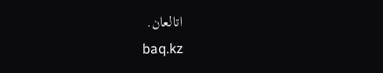اتالعان.
baq.kz